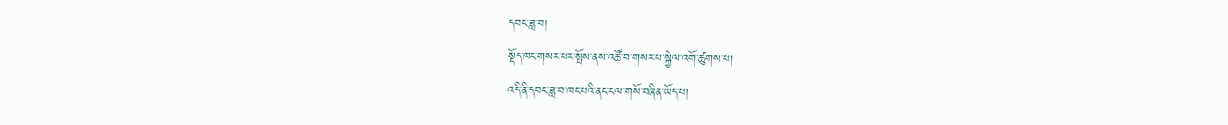དབང་ཟླ་བ།
སྡོད་ཁང་གསར་པར་སྤོས་ནས་འཚོ་བ་གསར་པ་སྐྱེལ་འགོ་ཚུགས་པ།
འདི་ནི་དབང་ཟླ་བ་ཁང་པའི་ནང་ངལ་གསོ་བཞིན་ཡོད་པ།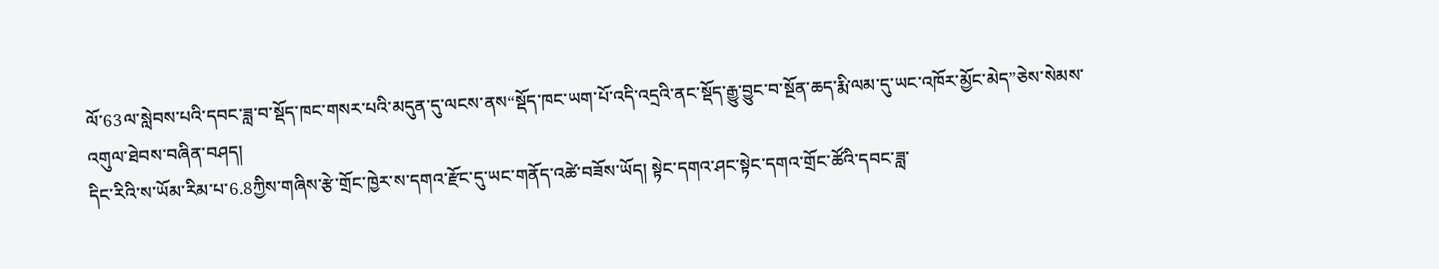ལོ་63ལ་སླེབས་པའི་དབང་ཟླ་བ་སྡོད་ཁང་གསར་པའི་མདུན་དུ་ལངས་ནས“སྡོད་ཁང་ཡག་པོ་འདི་འདྲའི་ནང་སྡོད་རྒྱུ་བྱུང་བ་སྔོན་ཆད་རྨི་ལམ་དུ་ཡང་འཁོར་མྱོང་མེད”ཅེས་སེམས་འགུལ་ཐེབས་བཞིན་བཤད།
དིང་རིའི་ས་ཡོམ་རིམ་པ་6.8ཀྱིས་གཞིས་རྩེ་གྲོང་ཁྱེར་ས་དགའ་རྫོང་དུ་ཡང་གནོད་འཚེ་བཟོས་ཡོད། སྟེང་དགའ་ཤང་སྟེང་དགའ་གྲོང་ཚོའི་དབང་ཟླ་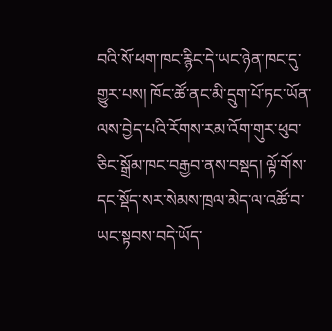བའི་སོ་ཕག་ཁང་རྙིང་དེ་ཡང་ཉེན་ཁང་དུ་གྱུར་པས། ཁོང་ཚོ་ནང་མི་དྲུག་པོ་ཏང་ཡོན་ལས་བྱེད་པའི་རོགས་རམ་འོག་གུར་ཕུབ་ཅིང་སྒྲོམ་ཁང་བརྒྱབ་ནས་བསྡད། ལྟོ་གོས་དང་སྡོད་སར་སེམས་ཁྲལ་མེད་ལ་འཚོ་བ་ཡང་སྟབས་བདེ་ཡོད་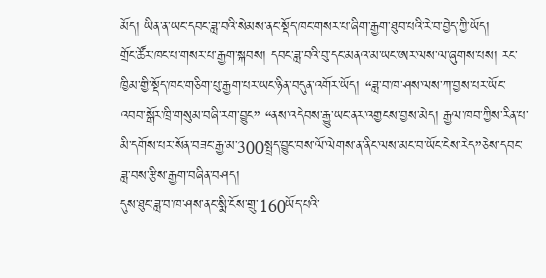མོད། ཡིན་ན་ཡང་དབང་ཟླ་བའི་སེམས་ནང་སྡོད་ཁང་གསར་པ་ཞིག་རྒྱག་ཐུབ་པའི་རེ་བ་བྱེད་ཀྱི་ཡོད།
གྲོང་ཚོར་ཁང་པ་གསར་པ་རྒྱག་སྐབས། དབང་ཟླ་བའི་བུ་དང་མནའ་མ་ཡང་ཨར་ལས་ལ་ཞུགས་པས། རང་ཁྱིམ་གྱི་སྡོད་ཁང་གཅིག་པུ་རྒྱག་པར་ཡང་ཉིན་བདུན་འགོར་ཡོད། “ཟླ་བ་ཁ་ཤས་ལས་ཀ་བྱས་པར་ཡོང་འབབ་སྒོར་ཁྲི་གསུམ་བཞི་རག་བྱུང” “ནས་འདེབས་རྒྱུ་ཡང་ནར་འགྱངས་བྱས་མེད། རྒྱལ་ཁབ་ཀྱིས་རིན་པ་མི་དགོས་པར་སོན་བཟང་རྒྱ་མ་300སྤྲད་བྱུང་བས་ལོ་ལེགས་ན་ནིང་ལས་མང་བ་ཡོང་ངེས་རེད”ཅེས་དབང་ཟླ་བས་རྩིས་རྒྱག་བཞིན་བཤད།
དུས་ཐུང་ཟླ་བ་ཁ་ཤས་ནང་སྨི་ངོས་གྲུ་160ཡོད་པའི་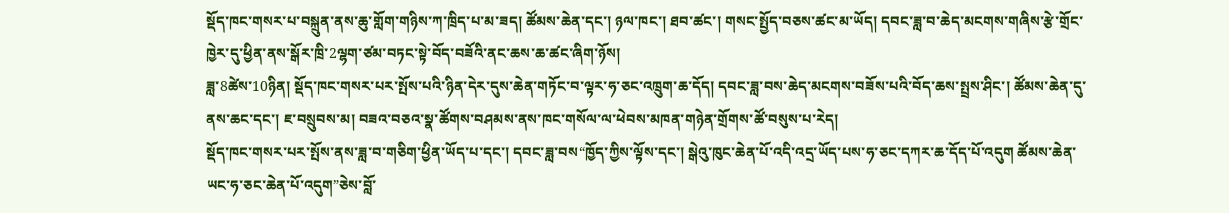སྡོད་ཁང་གསར་པ་བསྐྲུན་ནས་ཆུ་གློག་གཉིས་ཀ་ཁྲིད་པ་མ་ཟད། ཚོམས་ཆེན་དང་། ཉལ་ཁང་། ཐབ་ཚང་། གསང་སྤྱོད་བཅས་ཚང་མ་ཡོད། དབང་ཟླ་བ་ཆེད་མངགས་གཞིས་རྩེ་གྲོང་ཁྱེར་དུ་ཕྱིན་ནས་སྒོར་ཁྲི་2ལྷག་ཙམ་བཏང་སྟེ་བོད་བཟོའི་ནང་ཆས་ཆ་ཚང་ཞིག་ཉོས།
ཟླ་8ཚེས་10ཉིན། སྡོད་ཁང་གསར་པར་སྤོས་པའི་ཉིན་དེར་དུས་ཆེན་གཏོང་བ་ལྟར་ཧ་ཅང་འཁྲུག་ཆ་དོད། དབང་ཟླ་བས་ཆེད་མངགས་བཟོས་པའི་བོད་ཆས་སྤྲས་ཤིང་། ཚོམས་ཆེན་དུ་ནས་ཆང་དང་། ཇ་བསྲུབས་མ། བཟའ་བཅའ་སྣ་ཚོགས་བཤམས་ནས་ཁང་གསོལ་ལ་ཕེབས་མཁན་གཉེན་གྲོགས་ཚོ་བསུས་པ་རེད།
སྡོད་ཁང་གསར་པར་སྤོས་ནས་ཟླ་བ་གཅིག་ཕྱིན་ཡོད་པ་དང་། དབང་ཟླ་བས“ཁྱོད་ཀྱིས་ལྟོས་དང་། སྒེའུ་ཁུང་ཆེན་པོ་འདི་འདྲ་ཡོད་པས་ཧ་ཅང་དཀར་ཆ་དོད་པོ་འདུག ཚོམས་ཆེན་ཡང་ཧ་ཅང་ཆེན་པོ་འདུག”ཅེས་བློ་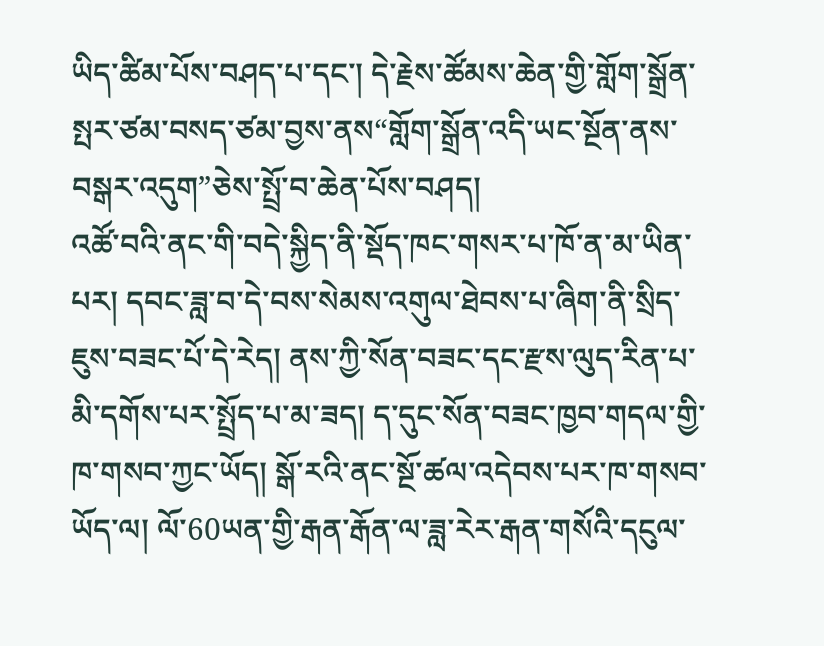ཡིད་ཚིམ་པོས་བཤད་པ་དང་། དེ་རྗེས་ཚོམས་ཆེན་གྱི་གློག་སྒྲོན་སྤར་ཙམ་བསད་ཙམ་བྱས་ནས“གློག་སྒྲོན་འདི་ཡང་སྔོན་ནས་བསྒར་འདུག”ཅེས་སྤྲོ་བ་ཆེན་པོས་བཤད།
འཚོ་བའི་ནང་གི་བདེ་སྐྱིད་ནི་སྡོད་ཁང་གསར་པ་ཁོ་ན་མ་ཡིན་པར། དབང་ཟླ་བ་དེ་བས་སེམས་འགུལ་ཐེབས་པ་ཞིག་ནི་སྲིད་ཇུས་བཟང་པོ་དེ་རེད། ནས་ཀྱི་སོན་བཟང་དང་རྫས་ལུད་རིན་པ་མི་དགོས་པར་སྤྲོད་པ་མ་ཟད། ད་དུང་སོན་བཟང་ཁྱབ་གདལ་གྱི་ཁ་གསབ་ཀྱང་ཡོད། སྒོ་རའི་ནང་སྔོ་ཚལ་འདེབས་པར་ཁ་གསབ་ཡོད་ལ། ལོ་60ཡན་གྱི་རྒན་རྒོན་ལ་ཟླ་རེར་རྒན་གསོའི་དངུལ་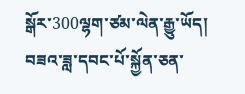སྒོར་300ལྷག་ཙམ་ལེན་རྒྱུ་ཡོད། བཟའ་ཟླ་དབང་པོ་སྐྱོན་ཅན་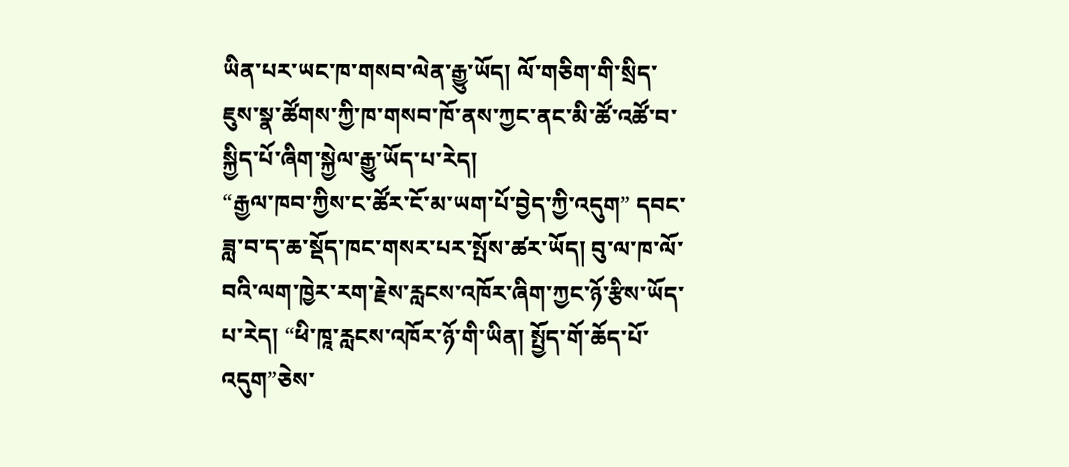ཡིན་པར་ཡང་ཁ་གསབ་ལེན་རྒྱུ་ཡོད། ལོ་གཅིག་གི་སྲིད་ཇུས་སྣ་ཚོགས་ཀྱི་ཁ་གསབ་ཁོ་ནས་ཀྱང་ནང་མི་ཚོ་འཚོ་བ་སྐྱིད་པོ་ཞིག་སྐྱེལ་རྒྱུ་ཡོད་པ་རེད།
“རྒྱལ་ཁབ་ཀྱིས་ང་ཚོར་ངོ་མ་ཡག་པོ་བྱེད་ཀྱི་འདུག” དབང་ཟླ་བ་ད་ཆ་སྡོད་ཁང་གསར་པར་སྤོས་ཚར་ཡོད། བུ་ལ་ཁ་ལོ་བའི་ལག་ཁྱེར་རག་རྗེས་རླངས་འཁོར་ཞིག་ཀྱང་ཉོ་རྩིས་ཡོད་པ་རེད། “ཕི་ཁཱ་རླངས་འཁོར་ཉོ་གི་ཡིན། སྤྱོད་གོ་ཆོད་པོ་འདུག”ཅེས་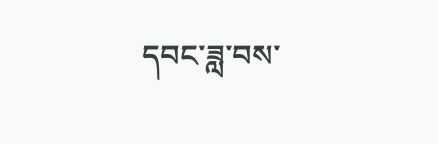དབང་ཟླ་བས་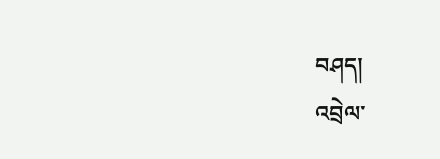བཤད།
འབྲེལ་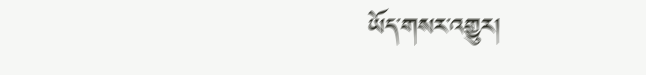ཡོད་གསར་འགྱུར།